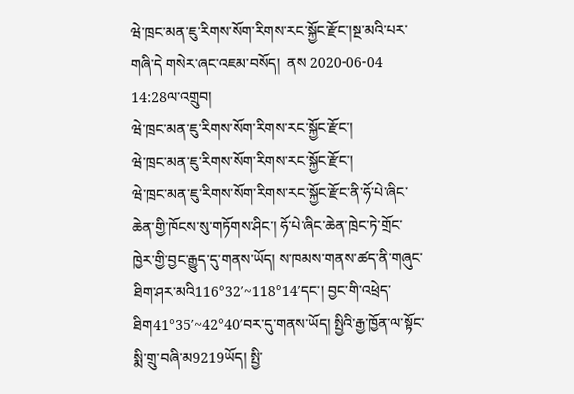ཝེ་ཁྲང་མན་ཇུ་རིགས་སོག་རིགས་རང་སྐྱོང་རྫོང་།སྔ་མའི་པར་གཞི་དེ གསེར་ཞང་འཇམ་བསོད།  ནས 2020-06-04 14:28ལ་འགྲུབ།
ཝེ་ཁྲང་མན་ཇུ་རིགས་སོག་རིགས་རང་སྐྱོང་རྫོང་།
ཝེ་ཁྲང་མན་ཇུ་རིགས་སོག་རིགས་རང་སྐྱོང་རྫོང་།
ཝེ་ཁྲང་མན་ཇུ་རིགས་སོག་རིགས་རང་སྐྱོང་རྫོང་ནི་ཧོ་པེ་ཞིང་ཆེན་གྱི་ཁོངས་སུ་གཏོགས་ཤིང་། ཧོ་པེ་ཞིང་ཆེན་ཁྲེང་ཏེ་གྲོང་ཁྱེར་གྱི་བྱང་རྒྱུད་དུ་གནས་ཡོད། ས་ཁམས་གནས་ཚད་ནི་གཞུང་ཐིག་ཤར་མའི116°32′~118°14′དང་། བྱང་གི་འཕྲེད་ཐིག41°35′~42°40′བར་དུ་གནས་ཡོད། སྤྱིའི་རྒྱ་ཁྱོན་ལ་སྟོང་སྨི་གྲུ་བཞི་མ9219ཡོད། སྤྱི་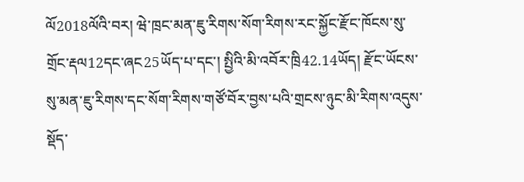ལོ2018ལོའི་བར། ཝེ་ཁྲང་མན་ཇུ་རིགས་སོག་རིགས་རང་སྐྱོང་རྫོང་ཁོངས་སུ་གྲོང་རྡལ12དང་ཞང25ཡོད་པ་དང་། སྤྱིའི་མི་འབོར་ཁྲི42.14ཡོད། རྫོང་ཡོངས་སུ་མན་ཇུ་རིགས་དང་སོག་རིགས་གཙོ་བོར་བྱས་པའི་གྲངས་ཉུང་མི་རིགས་འདུས་སྡོད་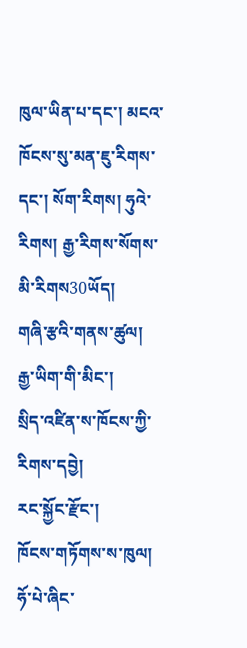ཁུལ་ཡིན་པ་དང་། མངའ་ཁོངས་སུ་མན་ཇུ་རིགས་དང་། སོག་རིགས། ཧུའེ་རིགས། རྒྱ་རིགས་སོགས་མི་རིགས30ཡོད།
གཞི་རྩའི་གནས་ཚུལ།
རྒྱ་ཡིག་གི་མིང་།
སྲིད་འཛིན་ས་ཁོངས་ཀྱི་རིགས་དབྱེ།
རང་སྐྱོང་རྫོང་།
ཁོངས་གཏོགས་ས་ཁུལ།
ཧོ་པེ་ཞིང་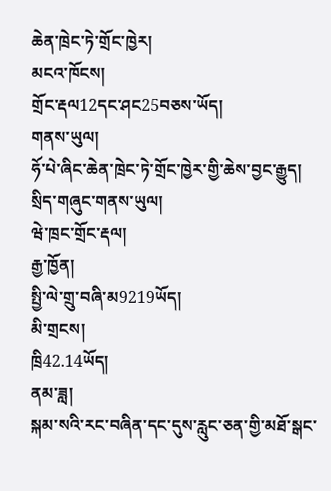ཆེན་ཁྲེང་ཏེ་གྲོང་ཁྱེར།
མངའ་ཁོངས།
གྲོང་རྡལ12དང་ཤང25བཅས་ཡོད།
གནས་ཡུལ།
ཧོ་པེ་ཞིང་ཆེན་ཁྲེང་ཏེ་གྲོང་ཁྱེར་གྱི་ཆེས་བྱང་རྒྱུད།
སྲིད་གཞུང་གནས་ཡུལ།
ཝེ་ཁྲང་གྲོང་རྡལ།
རྒྱ་ཁྱོན།
སྤྱི་ལེ་གྲུ་བཞི་མ9219ཡོད།
མི་གྲངས།
ཁྲི42.14ཡོད།
ནམ་ཟླ།
སྐམ་སའི་རང་བཞིན་དང་དུས་རླུང་ཅན་གྱི་མཐོ་སྒང་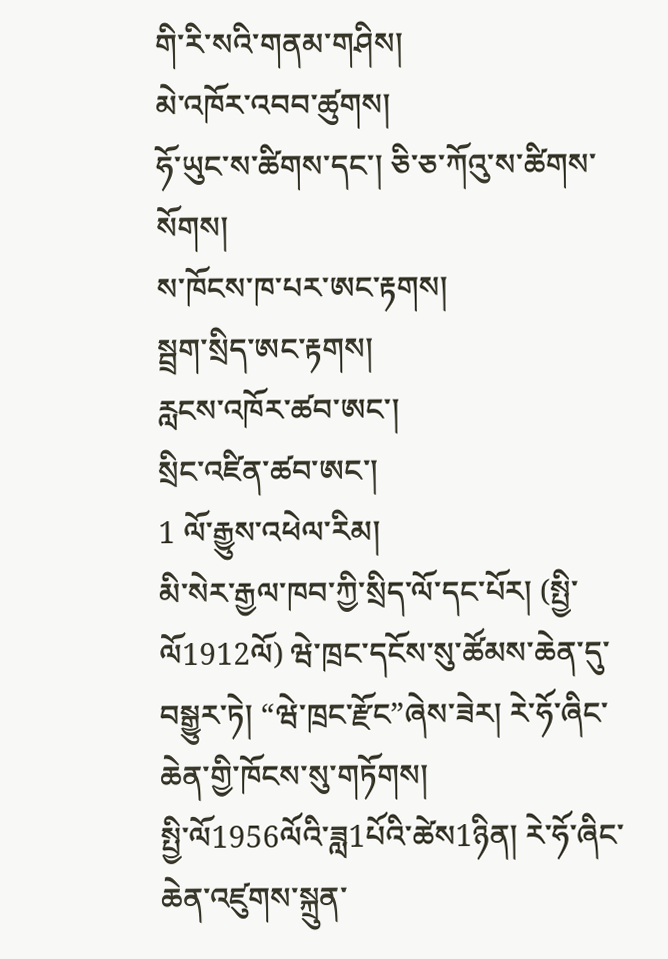གི་རི་སའི་གནམ་གཤིས།
མེ་འཁོར་འབབ་ཚུགས།
ཧོ་ཡུང་ས་ཚིགས་དང་། ཅི་ཅ་ཀོའུ་ས་ཚིགས་སོགས།
ས་ཁོངས་ཁ་པར་ཨང་རྟགས།
སྦྲག་སྲིད་ཨང་རྟགས།
རླངས་འཁོར་ཚབ་ཨང་།
སྲིང་འཛིན་ཚབ་ཨང་།
1 ལོ་རྒྱུས་འཕེལ་རིམ།
མི་སེར་རྒྱལ་ཁབ་ཀྱི་སྲིད་ལོ་དང་པོར། (སྤྱི་ལོ1912ལོ) ཝེ་ཁྲང་དངོས་སུ་ཚོམས་ཆེན་དུ་བསྒྱུར་ཏེ། “ཝེ་ཁྲང་རྫོང”ཞེས་ཟེར། རེ་ཧོ་ཞིང་ཆེན་གྱི་ཁོངས་སུ་གཏོགས།
སྤྱི་ལོ1956ལོའི་ཟླ1པོའི་ཚེས1ཉིན། རེ་ཧོ་ཞིང་ཆེན་འཛུགས་སྐྲུན་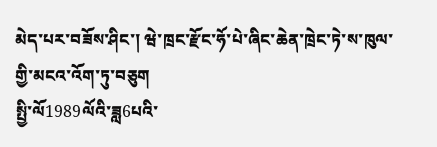མེད་པར་བཟོས་ཤིང་། ཝེ་ཁྲང་རྫོང་ཧོ་པེ་ཞིང་ཆེན་ཁྲེང་ཏེ་ས་ཁུལ་གྱི་མངའ་འོག་ཏུ་བཅུག
སྤྱི་ལོ1989ལོའི་ཟླ6པའི་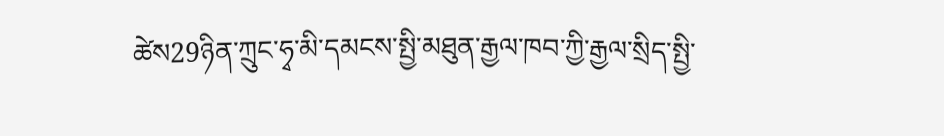ཚེས29ཉིན་ཀྲུང་ཧྭ་མི་དམངས་སྤྱི་མཐུན་རྒྱལ་ཁབ་ཀྱི་རྒྱལ་སྲིད་སྤྱི་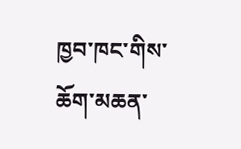ཁྱབ་ཁང་གིས་ཆོག་མཆན་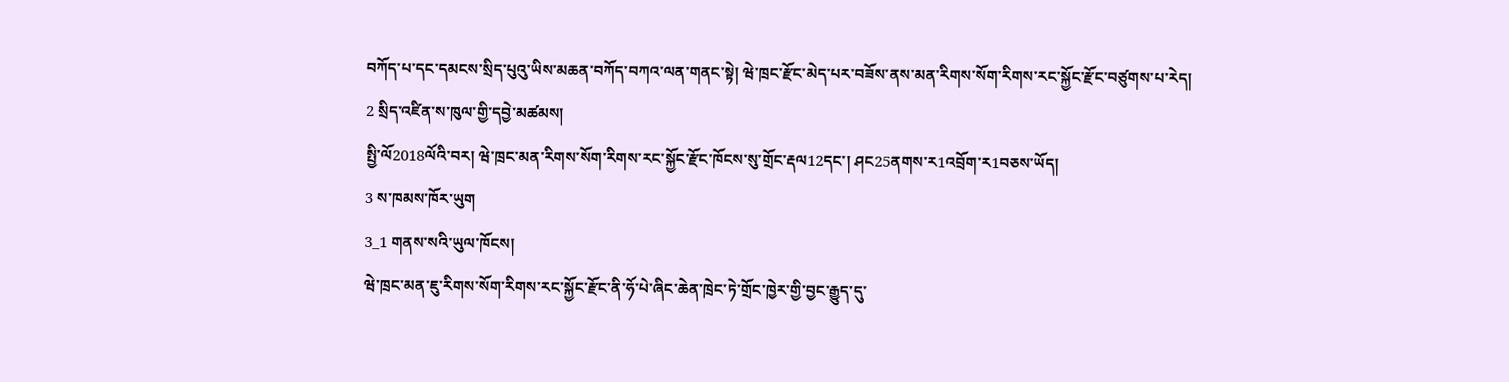བཀོད་པ་དང་དམངས་སྲིད་པུའུ་ཡིས་མཆན་བཀོད་བཀའ་ལན་གནང་སྟེ། ཝེ་ཁྲང་རྫོང་མེད་པར་བཟོས་ནས་མན་རིགས་སོག་རིགས་རང་སྐྱོང་རྫོང་བཙུགས་པ་རེད།
2 སྲིད་འཛིན་ས་ཁུལ་གྱི་དབྱེ་མཚམས།
སྤྱི་ལོ2018ལོའི་བར། ཝེ་ཁྲང་མན་རིགས་སོག་རིགས་རང་སྐྱོང་རྫོང་ཁོངས་སུ་གྲོང་རྡལ12དང་། ཤང25ནགས་ར1འབྲོག་ར1བཅས་ཡོད།
3 ས་ཁམས་ཁོར་ཡུག
3_1 གནས་སའི་ཡུལ་ཁོངས།
ཝེ་ཁྲང་མན་ཇུ་རིགས་སོག་རིགས་རང་སྐྱོང་རྫོང་ནི་ཧོ་པེ་ཞིང་ཆེན་ཁྲེང་ཏེ་གྲོང་ཁྱེར་གྱི་བྱང་རྒྱུད་དུ་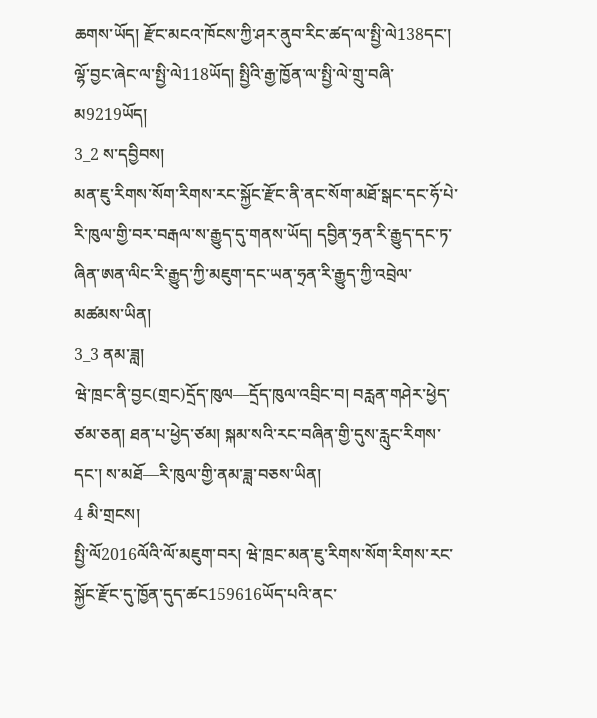ཆགས་ཡོད། རྫོང་མངའ་ཁོངས་ཀྱི་ཤར་ནུབ་རིང་ཚད་ལ་སྤྱི་ལེ138དང་། ལྷོ་བྱང་ཞེང་ལ་སྤྱི་ལེ118ཡོད། སྤྱིའི་རྒྱ་ཁྱོན་ལ་སྤྱི་ལེ་གྲུ་བཞི་མ9219ཡོད།
3_2 ས་དབྱིབས།
མན་ཇུ་རིགས་སོག་རིགས་རང་སྐྱོང་རྫོང་ནི་ནང་སོག་མཐོ་སྒང་དང་ཧོ་པེ་རི་ཁུལ་གྱི་བར་བརྒལ་ས་རྒྱུད་དུ་གནས་ཡོད། དབྱིན་ཧྲན་རི་རྒྱུད་དང་ཏ་ཞིན་ཨན་ལིང་རི་རྒྱུད་ཀྱི་མཇུག་དང་ཡན་ཧྲན་རི་རྒྱུད་ཀྱི་འབྲེལ་མཚམས་ཡིན།
3_3 ནམ་ཟླ།
ཝེ་ཁྲང་ནི་བྱང(གྲང)དྲོད་ཁུལ—དྲོད་ཁུལ་འབྲིང་བ། བརླན་གཤེར་ཕྱེད་ཙམ་ཅན། ཐན་པ་ཕྱེད་ཙམ། སྐམ་སའི་རང་བཞིན་གྱི་དུས་རླུང་རིགས་དང་། ས་མཐོ—རི་ཁུལ་གྱི་ནམ་ཟླ་བཅས་ཡིན།
4 མི་གྲངས།
སྤྱི་ལོ2016ལོའི་ལོ་མཇུག་བར། ཝེ་ཁྲང་མན་ཇུ་རིགས་སོག་རིགས་རང་སྐྱོང་རྫོང་དུ་ཁྱོན་དུད་ཚང159616ཡོད་པའི་ནང་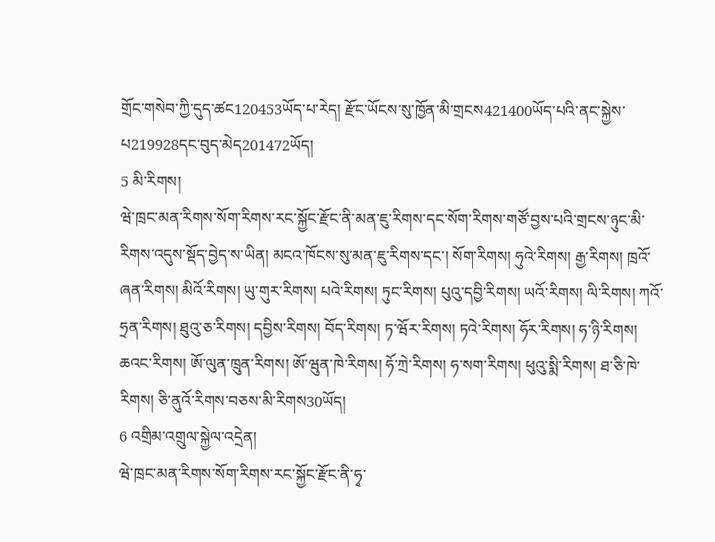གྲོང་གསེབ་ཀྱི་དུད་ཚང120453ཡོད་པ་རེད། རྫོང་ཡོངས་སུ་ཁྱོན་མི་གྲངས421400ཡོད་པའི་ནང་སྐྱེས་པ219928དང་བུད་མེད201472ཡོད།
5 མི་རིགས།
ཝེ་ཁྲང་མན་རིགས་སོག་རིགས་རང་སྐྱོང་རྫོང་ནི་མན་ཇུ་རིགས་དང་སོག་རིགས་གཙོ་བྱས་པའི་གྲངས་ཉུང་མི་རིགས་འདུས་སྡོད་བྱེད་ས་ཡིན། མངའ་ཁོངས་སུ་མན་ཇུ་རིགས་དང་། སོག་རིགས། ཧུའེ་རིགས། རྒྱ་རིགས། ཁྲའོ་ཞན་རིགས། མིའོ་རིགས། ཡུ་གུར་རིགས། པའེ་རིགས། ཏུང་རིགས། པུའུ་དབྱི་རིགས། ཡའོ་རིགས། ལི་རིགས། ཀའོ་ཧྲན་རིགས། ཐུའུ་ཅ་རིགས། དབྱིས་རིགས། བོད་རིགས། ཏ་ཝོར་རིགས། ཏའེ་རིགས། ཧོར་རིགས། ཧ་ཉི་རིགས། ཆའང་རིགས། ཨོ་ལུན་ཁྲུན་རིགས། ཨོ་ཝུན་ཁེ་རིགས། ཧོ་ཀྲེ་རིགས། ཧ་སག་རིགས། ཕུའུ་སྨི་རིགས། ཐ་ཅི་ཁེ་རིགས། ཅི་ནུའོ་རིགས་བཅས་མི་རིགས30ཡོད།
6 འགྲིམ་འགྲུལ་སྐྱེལ་འདྲེན།
ཝེ་ཁྲང་མན་རིགས་སོག་རིགས་རང་སྐྱོང་རྫོང་ནི་ཧྭ་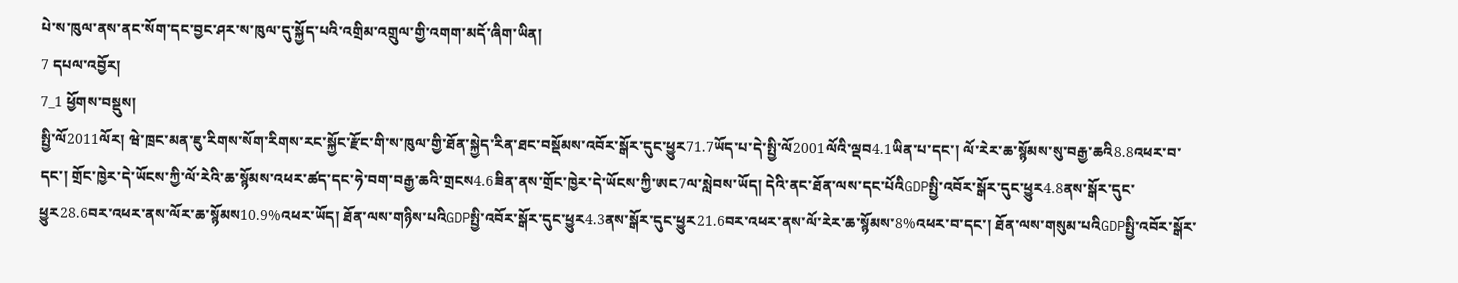པེ་ས་ཁུལ་ནས་ནང་སོག་དང་བྱང་ཤར་ས་ཁུལ་དུ་སྐྱོད་པའི་འགྲིམ་འགྲུལ་གྱི་འགག་མདོ་ཞིག་ཡིན།
7 དཔལ་འབྱོར།
7_1 ཕྱོགས་བསྡུས།
སྤྱི་ལོ2011ལོར། ཝེ་ཁྲང་མན་ཇུ་རིགས་སོག་རིགས་རང་སྐྱོང་རྫོང་གི་ས་ཁུལ་གྱི་ཐོན་སྐྱེད་རིན་ཐང་བསྡོམས་འབོར་སྒོར་དུང་ཕྱུར71.7ཡོད་པ་དེ་སྤྱི་ལོ2001ལོའི་ལྡབ4.1ཡིན་པ་དང་། ལོ་རེར་ཆ་སྙོམས་སུ་བརྒྱ་ཆའི8.8འཕར་བ་དང་། གྲོང་ཁྱེར་དེ་ཡོངས་ཀྱི་ལོ་རེའི་ཆ་སྙོམས་འཕར་ཚད་དང་ཧེ་བག་བརྒྱ་ཆའི་གྲངས4.6ཟིན་ནས་གྲོང་ཁྱེར་དེ་ཡོངས་ཀྱི་ཨང7ལ་སླེབས་ཡོད། དེའི་ནང་ཐོན་ལས་དང་པོའིGDPསྤྱི་འབོར་སྒོར་དུང་ཕྱུར4.8ནས་སྒོར་དུང་ཕྱུར28.6བར་འཕར་ནས་ལོར་ཆ་སྙོམས10.9%འཕར་ཡོད། ཐོན་ལས་གཉིས་པའིGDPསྤྱི་འབོར་སྒོར་དུང་ཕྱུར4.3ནས་སྒོར་དུང་ཕྱུར21.6བར་འཕར་ནས་ལོ་རེར་ཆ་སྙོམས་8%འཕར་བ་དང་། ཐོན་ལས་གསུམ་པའིGDPསྤྱི་འབོར་སྒོར་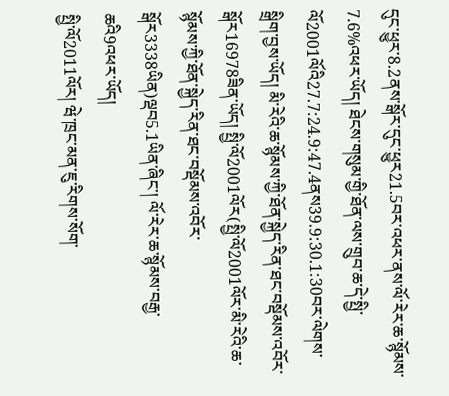དུང་ཕྱུར་8.2ནས་སྒོར་དུང་ཕྱུར21.5བར་འཕར་ནས་ལོ་རེར་ཆ་སྙོམས་7.6%འཕར་ཡོད། ཐེངས་གསུམ་གྱི་ཐོན་ལས་གྲུབ་ཆ་དེ་སྤྱི་ལོ2001ལོའི27.7:24.9:47.4ནས39.9:30.1:30བར་ལེགས་སྒྲིག་བྱས་ཡོད། མི་རེའི་ཆ་སྙོམས་ཀྱི་ཐོན་སྐྱེད་རིན་ཐང་བསྡོམས་འབོར་སྒོར16978ཟིན་ཡོད། སྤྱི་ལོ2001ལོར(སྤྱི་ལོ2001ལོར་མི་རེའི་ཆ་སྙོམས་ཀྱི་ཐོན་སྐྱེད་རིན་ཐང་བསྡོམས་འབོར་སྒོར3338ཡིན)ལྡབ5.1ཡིན་ཞིང་། ལོ་རེར་ཆ་སྙོམས་བརྒྱ་ཆའི9འཕར་ཡོད།
སྤྱི་ལོ2011ལོར། ཝེ་ཁྲང་མན་ཇུ་རིགས་སོག་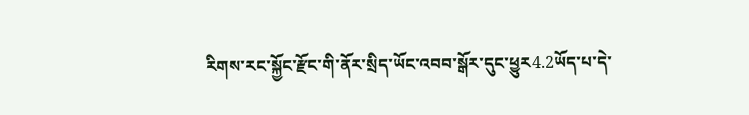རིགས་རང་སྐྱོང་རྫོང་གི་ནོར་སྲིད་ཡོང་འབབ་སྒོར་དུང་ཕྱུར4.2ཡོད་པ་དེ་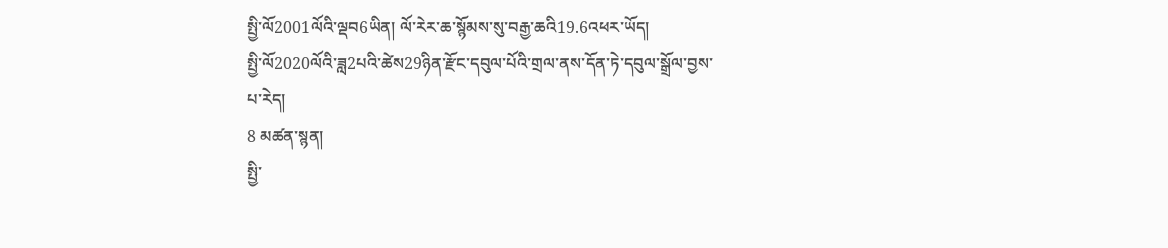སྤྱི་ལོ2001ལོའི་ལྡབ6ཡིན། ལོ་རེར་ཆ་སྙོམས་སུ་བརྒྱ་ཆའི19.6འཕར་ཡོད།
སྤྱི་ལོ2020ལོའི་ཟླ2པའི་ཚེས29ཉིན་རྫོང་དབུལ་པོའི་གྲལ་ནས་དོན་ཏེ་དབུལ་སྒྲོལ་བྱས་པ་རེད།
8 མཚན་སྙན།
སྤྱི་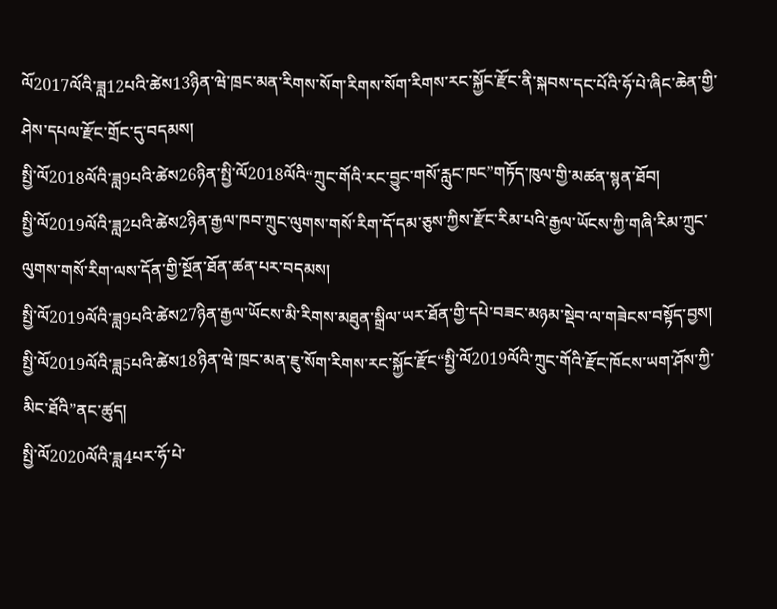ལོ2017ལོའི་ཟླ12པའི་ཚེས13ཉིན་ཝེ་ཁྲང་མན་རིགས་སོག་རིགས་སོག་རིགས་རང་སྐྱོང་རྫོང་ནི་སྐབས་དང་པོའི་ཧོ་པེ་ཞིང་ཆེན་གྱི་ཤེས་དཔལ་རྫོང་གྲོང་དུ་བདམས།
སྤྱི་ལོ2018ལོའི་ཟླ9པའི་ཚེས26ཉིན་སྤྱི་ལོ2018ལོའི“ཀྲུང་གོའི་རང་བྱུང་གསོ་རླུང་ཁང”གཏོད་ཁུལ་གྱི་མཚན་སྙན་ཐོབ།
སྤྱི་ལོ2019ལོའི་ཟླ2པའི་ཚེས2ཉིན་རྒྱལ་ཁབ་ཀྲུང་ལུགས་གསོ་རིག་དོ་དམ་ཅུས་ཀྱིས་རྫོང་རིམ་པའི་རྒྱལ་ཡོངས་ཀྱི་གཞི་རིམ་ཀྲུང་ལུགས་གསོ་རིག་ལས་དོན་གྱི་སྔོན་ཐོན་ཚན་པར་བདམས།
སྤྱི་ལོ2019ལོའི་ཟླ9པའི་ཚེས27ཉིན་རྒྱལ་ཡོངས་མི་རིགས་མཐུན་སྒྲིལ་ཡར་ཐོན་གྱི་དཔེ་བཟང་མཉམ་སྡེབ་ལ་གཟེངས་བསྟོད་བྱས།
སྤྱི་ལོ2019ལོའི་ཟླ5པའི་ཚེས18ཉིན་ཝེ་ཁྲང་མན་ཇུ་སོག་རིགས་རང་སྐྱོང་རྫོང“སྤྱི་ལོ2019ལོའི་ཀྲུང་གོའི་རྫོང་ཁོངས་ཡག་ཤོས་ཀྱི་མིང་ཐོའི”ནང་ཚུད།
སྤྱི་ལོ2020ལོའི་ཟླ4པར་ཧོ་པེ་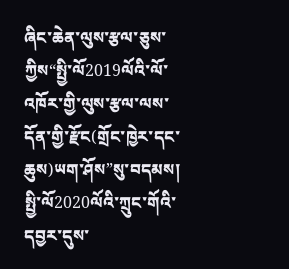ཞིང་ཆེན་ལུས་རྩལ་ཅུས་ཀྱིས“སྤྱི་ལོ2019ལོའི་ལོ་འཁོར་གྱི་ལུས་རྩལ་ལས་དོན་གྱི་རྫོང(གྲོང་ཁྱེར་དང་ཆུས)ཡག་ཤོས”སུ་བདམས།
སྤྱི་ལོ2020ལོའི་ཀྲུང་གོའི་དབྱར་དུས་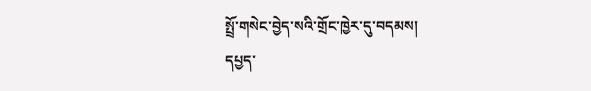སྤྲོ་གསེང་བྱེད་སའི་གྲོང་ཁྱེར་དུ་བདམས།
དཔྱད་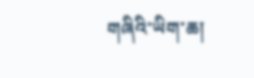གཞིའི་ཡིག་ཆ།